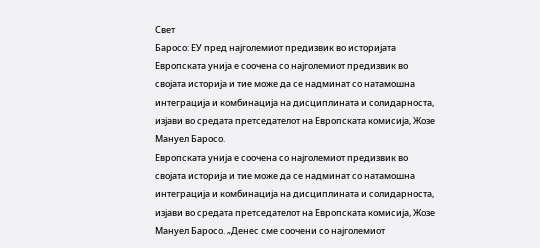Свет
Баросо: ЕУ пред најголемиот предизвик во историјата
Европската унија е соочена со најголемиот предизвик во својата историја и тие може да се надминат со натамошна интеграција и комбинација на дисциплината и солидарноста, изјави во средата претседателот на Европската комисија, Жозе Мануел Баросо.
Европската унија е соочена со најголемиот предизвик во својата историја и тие може да се надминат со натамошна интеграција и комбинација на дисциплината и солидарноста, изјави во средата претседателот на Европската комисија, Жозе Мануел Баросо. „Денес сме соочени со најголемиот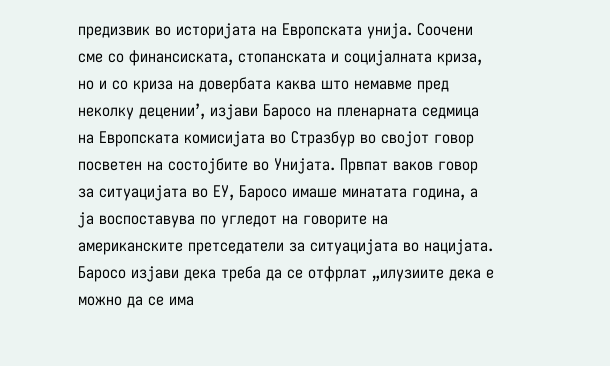предизвик во историјата на Европската унија. Соочени сме со финансиската, стопанската и социјалната криза, но и со криза на довербата каква што немавме пред неколку децении’, изјави Баросо на пленарната седмица на Европската комисијата во Стразбур во својот говор посветен на состојбите во Унијата. Првпат ваков говор за ситуацијата во ЕУ, Баросо имаше минатата година, а ја воспоставува по угледот на говорите на американските претседатели за ситуацијата во нацијата. Баросо изјави дека треба да се отфрлат „илузиите дека е можно да се има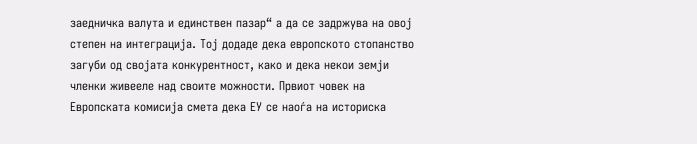заедничка валута и единствен пазар“ а да се задржува на овој степен на интеграција. Тој додаде дека европското стопанство загуби од својата конкурентност, како и дека некои земји членки живееле над своите можности. Првиот човек на Европската комисија смета дека ЕУ се наоѓа на историска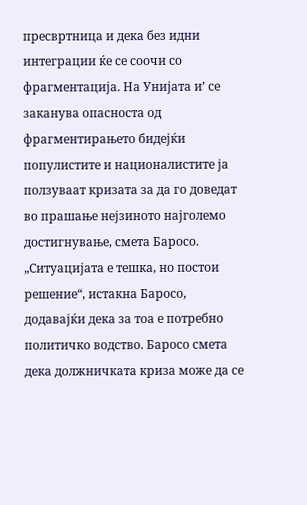пресвртница и дека без идни интеграции ќе се соочи со фрагментација. На Унијата и’ се заканува опасноста од фрагментирањето бидејќи популистите и националистите ја ползуваат кризата за да го доведат во прашање нејзиното најголемо достигнување, смета Баросо. „Ситуацијата е тешка, но постои решение“, истакна Баросо, додавајќи дека за тоа е потребно политичко водство. Баросо смета дека должничката криза може да се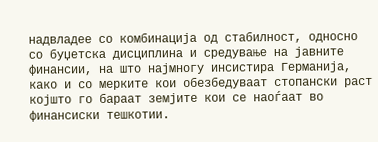надвладее со комбинација од стабилност, односно со буџетска дисциплина и средување на јавните финансии, на што најмногу инсистира Германија, како и со мерките кои обезбедуваат стопански раст којшто го бараат земјите кои се наоѓаат во финансиски тешкотии.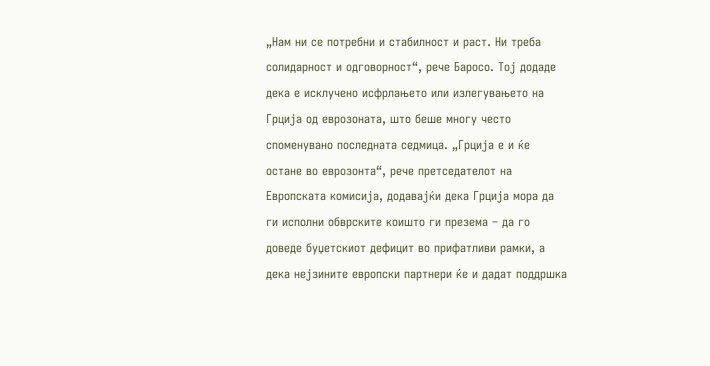„Нам ни се потребни и стабилност и раст. Ни треба солидарност и одговорност“, рече Баросо. Тој додаде дека е исклучено исфрлањето или излегувањето на Грција од еврозоната, што беше многу често споменувано последната седмица. „Грција е и ќе остане во еврозонта“, рече претседателот на Европската комисија, додавајќи дека Грција мора да ги исполни обврските коишто ги презема – да го доведе буџетскиот дефицит во прифатливи рамки, а дека нејзините европски партнери ќе и дадат поддршка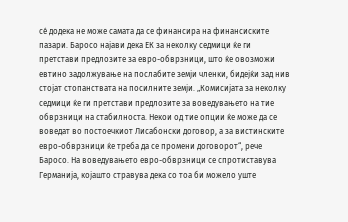сé додека не може самата да се финансира на финансиските пазари. Баросо најави дека ЕК за неколку седмици ќе ги претстави предлозите за евро-обврзници, што ќе овозможи евтино задолжување на послабите земји членки, бидејќи зад нив стојат стопанствата на посилните земји. „Комисијата за неколку седмици ќе ги претстави предлозите за воведувањето на тие обврзници на стабилноста. Некои од тие опции ќе може да се воведат во постоечкиот Лисабонски договор, а за вистинските евро-обврзници ќе треба да се промени договорот“, рече Баросо. На воведувањето евро-обврзници се спротиставува Германија, којашто стравува дека со тоа би можело уште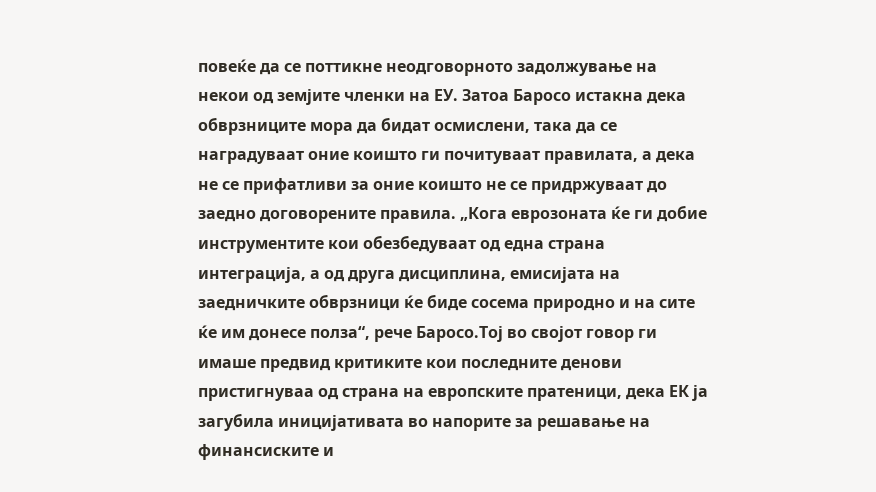повеќе да се поттикне неодговорното задолжување на некои од земјите членки на ЕУ. Затоа Баросо истакна дека обврзниците мора да бидат осмислени, така да се наградуваат оние коишто ги почитуваат правилата, а дека не се прифатливи за оние коишто не се придржуваат до заедно договорените правила. „Кога еврозоната ќе ги добие инструментите кои обезбедуваат од една страна интеграција, а од друга дисциплина, емисијата на заедничките обврзници ќе биде сосема природно и на сите ќе им донесе полза“, рече Баросо.Тој во својот говор ги имаше предвид критиките кои последните денови пристигнуваа од страна на европските пратеници, дека ЕК ја загубила иницијативата во напорите за решавање на финансиските и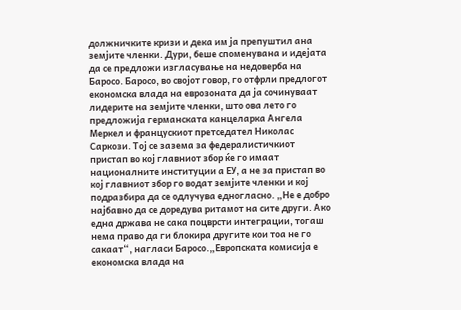должничките кризи и дека им ја препуштил ана земјите членки. Дури, беше споменувана и идејата да се предложи изгласување на недоверба на Баросо. Баросо, во својот говор, го отфрли предлогот економска влада на еврозоната да ја сочинуваат лидерите на земјите членки, што ова лето го предложија германската канцеларка Ангела Меркел и францускиот претседател Николас Саркози. Тој се зазема за федералистичкиот пристап во кој главниот збор ќе го имаат националните институции а ЕУ, а не за пристап во кој главниот збор го водат земјите членки и кој подразбира да се одлучува едногласно. „Не е добро најбавно да се доредува ритамот на сите други. Ако една држава не сака поцврсти интеграции, тогаш нема право да ги блокира другите кои тоа не го сакаат“, нагласи Баросо.„Европската комисија е економска влада на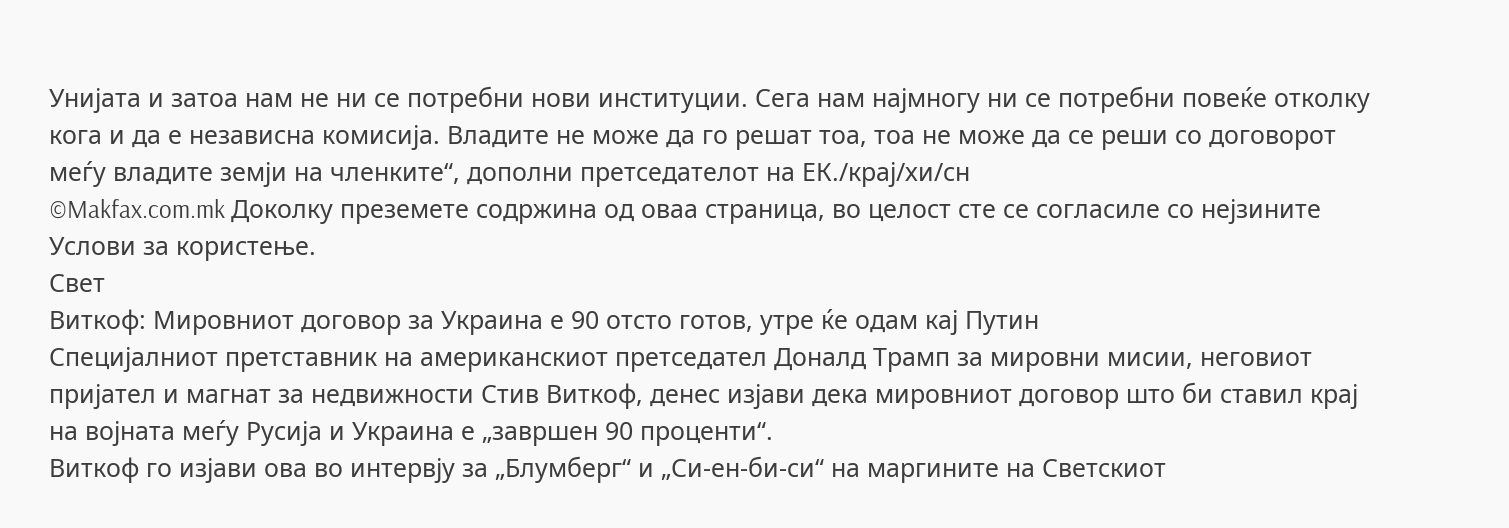Унијата и затоа нам не ни се потребни нови институции. Сега нам најмногу ни се потребни повеќе отколку кога и да е независна комисија. Владите не може да го решат тоа, тоа не може да се реши со договорот меѓу владите земји на членките“, дополни претседателот на ЕК./крај/хи/сн
©Makfax.com.mk Доколку преземете содржина од оваа страница, во целост сте се согласиле со нејзините Услови за користење.
Свет
Виткоф: Мировниот договор за Украина е 90 отсто готов, утре ќе одам кај Путин
Специјалниот претставник на американскиот претседател Доналд Трамп за мировни мисии, неговиот пријател и магнат за недвижности Стив Виткоф, денес изјави дека мировниот договор што би ставил крај на војната меѓу Русија и Украина е „завршен 90 проценти“.
Виткоф го изјави ова во интервју за „Блумберг“ и „Си-ен-би-си“ на маргините на Светскиот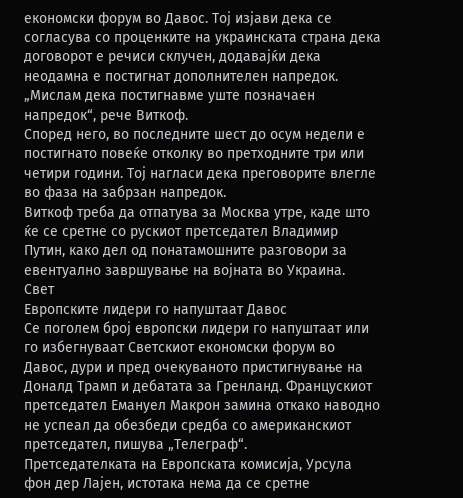економски форум во Давос. Тој изјави дека се согласува со проценките на украинската страна дека договорот е речиси склучен, додавајќи дека неодамна е постигнат дополнителен напредок.
„Мислам дека постигнавме уште позначаен напредок“, рече Виткоф.
Според него, во последните шест до осум недели е постигнато повеќе отколку во претходните три или четири години. Тој нагласи дека преговорите влегле во фаза на забрзан напредок.
Виткоф треба да отпатува за Москва утре, каде што ќе се сретне со рускиот претседател Владимир Путин, како дел од понатамошните разговори за евентуално завршување на војната во Украина.
Свет
Европските лидери го напуштаат Давос
Се поголем број европски лидери го напуштаат или го избегнуваат Светскиот економски форум во Давос, дури и пред очекуваното пристигнување на Доналд Трамп и дебатата за Гренланд. Францускиот претседател Емануел Макрон замина откако наводно не успеал да обезбеди средба со американскиот претседател, пишува „Телеграф“.
Претседателката на Европската комисија, Урсула фон дер Лајен, истотака нема да се сретне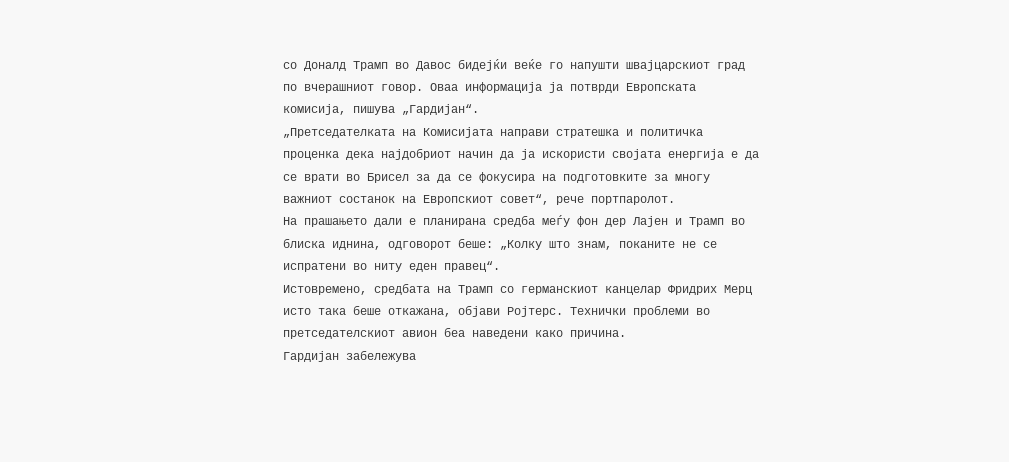со Доналд Трамп во Давос бидејќи веќе го напушти швајцарскиот град по вчерашниот говор. Оваа информација ја потврди Европската комисија, пишува „Гардијан“.
„Претседателката на Комисијата направи стратешка и политичка проценка дека најдобриот начин да ја искористи својата енергија е да се врати во Брисел за да се фокусира на подготовките за многу важниот состанок на Европскиот совет“, рече портпаролот.
На прашањето дали е планирана средба меѓу фон дер Лајен и Трамп во блиска иднина, одговорот беше: „Колку што знам, поканите не се испратени во ниту еден правец“.
Истовремено, средбата на Трамп со германскиот канцелар Фридрих Мерц исто така беше откажана, објави Ројтерс. Технички проблеми во претседателскиот авион беа наведени како причина.
Гардијан забележува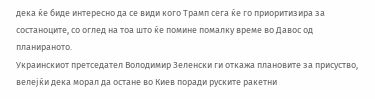дека ќе биде интересно да се види кого Трамп сега ќе го приоритизира за состаноците, со оглед на тоа што ќе помине помалку време во Давос од планираното.
Украинскиот претседател Володимир Зеленски ги откажа плановите за присуство, велејќи дека морал да остане во Киев поради руските ракетни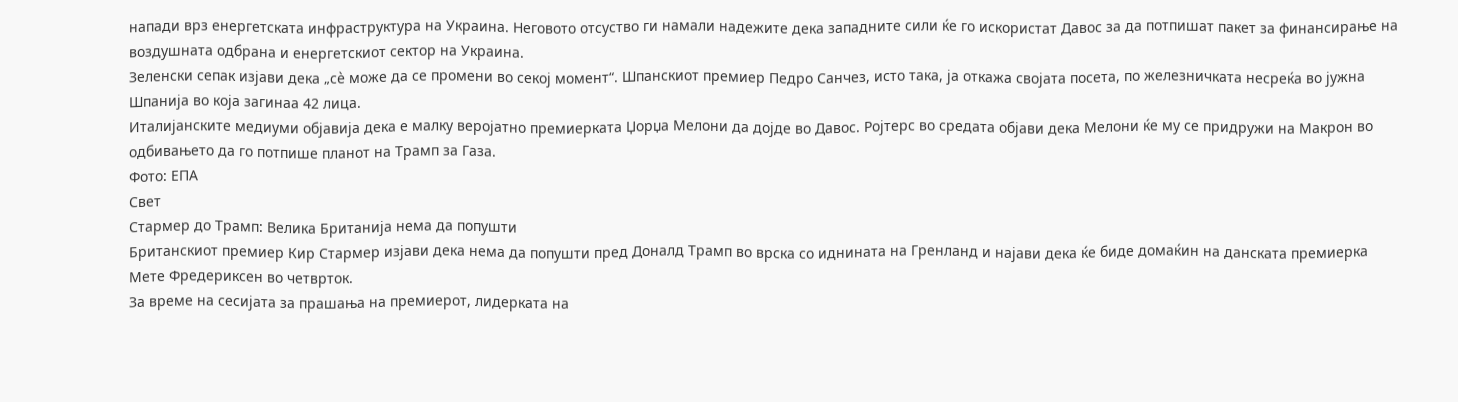напади врз енергетската инфраструктура на Украина. Неговото отсуство ги намали надежите дека западните сили ќе го искористат Давос за да потпишат пакет за финансирање на воздушната одбрана и енергетскиот сектор на Украина.
Зеленски сепак изјави дека „сè може да се промени во секој момент“. Шпанскиот премиер Педро Санчез, исто така, ја откажа својата посета, по железничката несреќа во јужна Шпанија во која загинаа 42 лица.
Италијанските медиуми објавија дека е малку веројатно премиерката Џорџа Мелони да дојде во Давос. Ројтерс во средата објави дека Мелони ќе му се придружи на Макрон во одбивањето да го потпише планот на Трамп за Газа.
Фото: ЕПА
Свет
Стармер до Трамп: Велика Британија нема да попушти
Британскиот премиер Кир Стармер изјави дека нема да попушти пред Доналд Трамп во врска со иднината на Гренланд и најави дека ќе биде домаќин на данската премиерка Мете Фредериксен во четврток.
За време на сесијата за прашања на премиерот, лидерката на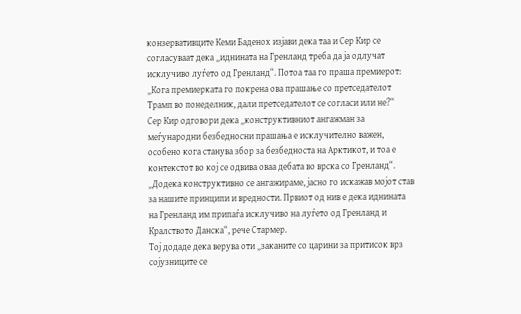конзервативците Кеми Баденох изјави дека таа и Сер Кир се согласуваат дека „иднината на Гренланд треба да ја одлучат исклучиво луѓето од Гренланд“. Потоа таа го праша премиерот: „Кога премиерката го покрена ова прашање со претседателот Трамп во понеделник, дали претседателот се согласи или не?“
Сер Кир одговори дека „конструктивниот ангажман за меѓународни безбедносни прашања е исклучително важен, особено кога станува збор за безбедноста на Арктикот, и тоа е контекстот во кој се одвива оваа дебата во врска со Гренланд“.
„Додека конструктивно се ангажираме, јасно го искажав мојот став за нашите принципи и вредности. Првиот од нив е дека иднината на Гренланд им припаѓа исклучиво на луѓето од Гренланд и Кралството Данска“, рече Стармер.
Тој додаде дека верува оти „заканите со царини за притисок врз сојузниците се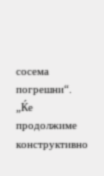сосема погрешни“.
„Ќе продолжиме конструктивно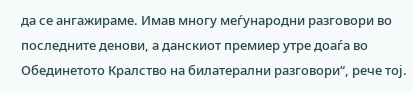да се ангажираме. Имав многу меѓународни разговори во последните денови, а данскиот премиер утре доаѓа во Обединетото Кралство на билатерални разговори“, рече тој.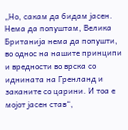„Но, сакам да бидам јасен. Нема да попуштам, Велика Британија нема да попушти, во однос на нашите принципи и вредности во врска со иднината на Гренланд и заканите со царини. И тоа е мојот јасен став“,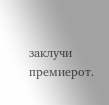заклучи премиерот.